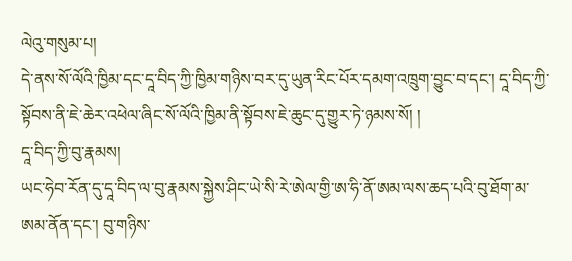ལེའུ་གསུམ་པ།
དེ་ནས་སོ་ལོའི་ཁྱིམ་དང་དཱ་བིད་ཀྱི་ཁྱིམ་གཉིས་བར་དུ་ཡུན་རིང་པོར་དམག་འཁྲུག་བྱུང་བ་དང་། དཱ་བིད་ཀྱི་སྟོབས་ནི་ཇེ་ཆེར་འཕེལ་ཞིང་སོ་ལོའི་ཁྱིམ་ནི་སྟོབས་ཇེ་ཆུང་དུ་གྱུར་ཏེ་ཉམས་སོ། །
དཱ་བིད་ཀྱི་བུ་རྣམས།
ཡང་ཧེབ་རོན་དུ་དཱ་བིད་ལ་བུ་རྣམས་སྐྱེས་ཤིང་ཡེ་སི་རེ་ཨེལ་གྱི་ཨ་ཧི་ནོ་ཨམ་ལས་ཆད་པའི་བུ་ཐོག་མ་ཨམ་ནོན་དང་། བུ་གཉིས་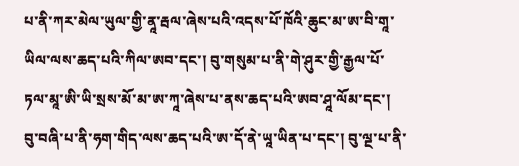པ་ནི་ཀར་མེལ་ཡུལ་གྱི་ནཱ་རྦལ་ཞེས་པའི་འདས་པོ་ཁོའི་ཆུང་མ་ཨ་བི་གཱ་ཡིལ་ལས་ཆད་པའི་ཀིལ་ཨབ་དང་། བུ་གསུམ་པ་ནི་གེ་ཤུར་གྱི་རྒྱལ་པོ་ཏལ་མཱ་ཨི་ཡི་སྲས་མོ་མ་ཨ་ཀཱ་ཞེས་པ་ནས་ཆད་པའི་ཨབ་ཤཱ་ལོམ་དང་། བུ་བཞི་པ་ནི་ཧག་གིད་ལས་ཆད་པའི་ཨ་དོ་ནེ་ཡཱ་ཡིན་པ་དང་། བུ་ལྔ་པ་ནི་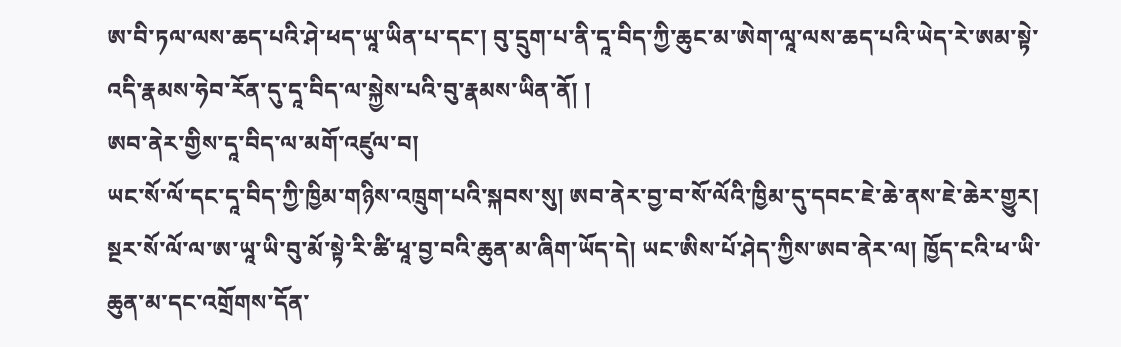ཨ་བི་ཏལ་ལས་ཆད་པའི་ཤེ་ཕད་ཡཱ་ཡིན་པ་དང་། བུ་དྲུག་པ་ནི་དཱ་བིད་ཀྱི་ཆུང་མ་ཨེག་ལཱ་ལས་ཆད་པའི་ཡེད་རེ་ཨམ་སྟེ་འདི་རྣམས་ཧེབ་རོན་དུ་དཱ་བིད་ལ་སྐྱེས་པའི་བུ་རྣམས་ཡིན་ནོ། །
ཨབ་ནེར་གྱིས་དཱ་བིད་ལ་མགོ་འཛུལ་བ།
ཡང་སོ་ལོ་དང་དཱ་བིད་ཀྱི་ཁྱིམ་གཉིས་འཁྲུག་པའི་སྐབས་སུ། ཨབ་ནེར་བྱ་བ་སོ་ལོའི་ཁྱིམ་དུ་དབང་ཇེ་ཆེ་ནས་ཇེ་ཆེར་གྱུར། སྔར་སོ་ལོ་ལ་ཨ་ཡཱ་ཡི་བུ་མོ་སྟེ་རི་ཚི་ཕཱ་བྱ་བའི་ཆུན་མ་ཞིག་ཡོད་དེ། ཡང་ཨིས་པོ་ཤེད་ཀྱིས་ཨབ་ནེར་ལ། ཁྱོད་ངའི་ཕ་ཡི་ཆུན་མ་དང་འགྲོགས་དོན་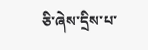ཅི་ཞེས་དྲིས་པ་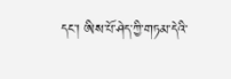དང་། ཨིས་པོ་ཤེད་ཀྱི་གཏམ་དེའི་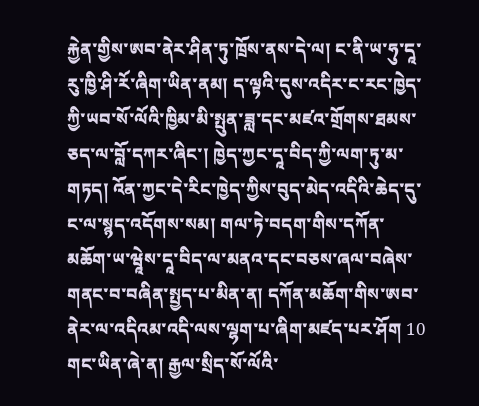རྐྱེན་གྱིས་ཨབ་ནེར་ཤིན་ཏུ་ཁྲོས་ནས་དེ་ལ། ང་ནི་ཡ་ཧུ་དཱ་རུ་ཁྱི་ཤི་རོ་ཞིག་ཡིན་ནམ། ད་ལྟའི་དུས་འདིར་ང་རང་ཁྱེད་ཀྱི་ཡབ་སོ་ལོའི་ཁྱིམ་མི་སྤུན་ཟླ་དང་མཛའ་གྲོགས་ཐམས་ཅད་ལ་བློ་དཀར་ཞིང་། ཁྱེད་ཀྱང་དཱ་བིད་ཀྱི་ལག་ཏུ་མ་གཏད། འོན་ཀྱང་དེ་རིང་ཁྱེད་ཀྱིས་བུད་མེད་འདིའི་ཆེད་དུ་ང་ལ་སྙད་འདོགས་སམ། གལ་ཏེ་བདག་གིས་དཀོན་མཆོག་ཡ་ཝཱེས་དཱ་བིད་ལ་མནའ་དང་བཅས་ཞལ་བཞེས་གནང་བ་བཞིན་སྤྱད་པ་མིན་ན། དཀོན་མཆོག་གིས་ཨབ་ནེར་ལ་འདིའམ་འདི་ལས་ལྷག་པ་ཞིག་མཛད་པར་ཤོག 10 གང་ཡིན་ཞེ་ན། རྒྱལ་སྲིད་སོ་ལོའི་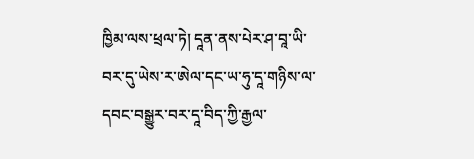ཁྱིམ་ལས་ཕྲལ་ཏེ། དཱན་ནས་པེར་ཤ་བཱ་ཡི་བར་དུ་ཡེས་ར་ཨེལ་དང་ཡ་ཧུ་དཱ་གཉིས་ལ་དབང་བསྒྱུར་བར་དཱ་བིད་ཀྱི་རྒྱལ་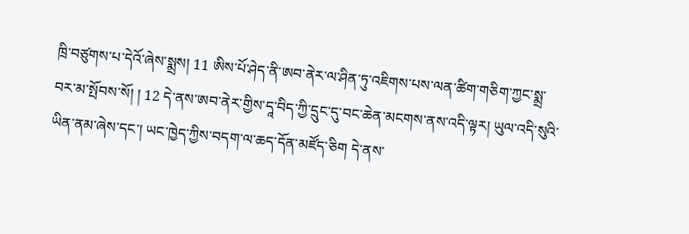ཁྲི་བཙུགས་པ་དེའོ་ཞེས་སྨྲས། 11 ཨིས་པོ་ཤེད་ནི་ཨབ་ནེར་ལ་ཤིན་ཏུ་འཇིགས་པས་ལན་ཚིག་གཅིག་ཀྱང་སྨྲ་བར་མ་སྤོབས་སོ། ། 12 དེ་ནས་ཨབ་ནེར་གྱིས་དཱ་བིད་ཀྱི་དྲུང་དུ་བང་ཆེན་མངགས་ནས་འདི་ལྟར། ཡུལ་འདི་སུའི་ཡིན་ནམ་ཞེས་དང་། ཡང་ཁྱེད་ཀྱིས་བདག་ལ་ཆད་དོན་མཛོད་ཅིག དེ་ནས་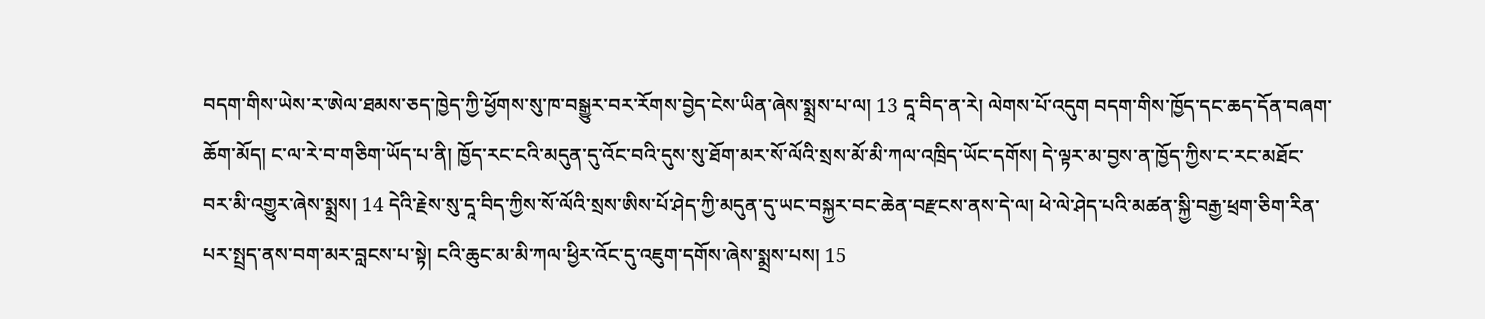བདག་གིས་ཡེས་ར་ཨེལ་ཐམས་ཅད་ཁྱེད་ཀྱི་ཕྱོགས་སུ་ཁ་བསྒྱུར་བར་རོགས་བྱེད་ངེས་ཡིན་ཞེས་སྨྲས་པ་ལ། 13 དཱ་བིད་ན་རེ། ལེགས་པོ་འདུག བདག་གིས་ཁྱོད་དང་ཆད་དོན་བཞག་ཆོག་མོད། ང་ལ་རེ་བ་གཅིག་ཡོད་པ་ནི། ཁྱོད་རང་ངའི་མདུན་དུ་འོང་བའི་དུས་སུ་ཐོག་མར་སོ་ལོའི་སྲས་མོ་མི་ཀལ་འཁྲིད་ཡོང་དགོས། དེ་ལྟར་མ་བྱས་ན་ཁྱོད་ཀྱིས་ང་རང་མཐོང་བར་མི་འགྱུར་ཞེས་སྨྲས། 14 དེའི་རྗེས་སུ་དཱ་བིད་ཀྱིས་སོ་ལོའི་སྲས་ཨིས་པོ་ཤེད་ཀྱི་མདུན་དུ་ཡང་བསྐྱར་བང་ཆེན་བརྫངས་ནས་དེ་ལ། ཕེ་ལེ་ཤེད་པའི་མཚན་སྐྱི་བརྒྱ་ཕྲག་ཅིག་རིན་པར་སྤྲད་ནས་བག་མར་བླངས་པ་སྟེ། ངའི་ཆུང་མ་མི་ཀལ་ཕྱིར་འོང་དུ་འཇུག་དགོས་ཞེས་སྨྲས་པས། 15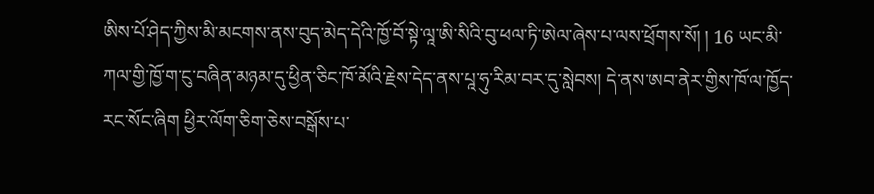ཨིས་པོ་ཤེད་ཀྱིས་མི་མངགས་ནས་བུད་མེད་དེའི་ཁྱོ་བོ་སྟེ་ལཱ་ཨི་སིའི་བུ་ཕལ་ཏི་ཨེལ་ཞེས་པ་ལས་ཕྲོགས་སོ། ། 16 ཡང་མི་ཀལ་གྱི་ཁྱོ་ག་ངུ་བཞིན་མཉམ་དུ་ཕྱིན་ཅིང་ཁོ་མོའི་རྗེས་དེད་ནས་པཱ་ཧུ་རིམ་བར་དུ་སླེབས། དེ་ནས་ཨབ་ནེར་གྱིས་ཁོ་ལ་ཁྱོད་རང་སོང་ཞིག ཕྱིར་ལོག་ཅིག་ཅེས་བསྒོས་པ་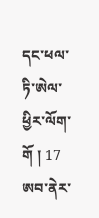དང་ཕལ་ཏི་ཨེལ་ཕྱིར་ལོག་གོ ། 17 ཨབ་ནེར་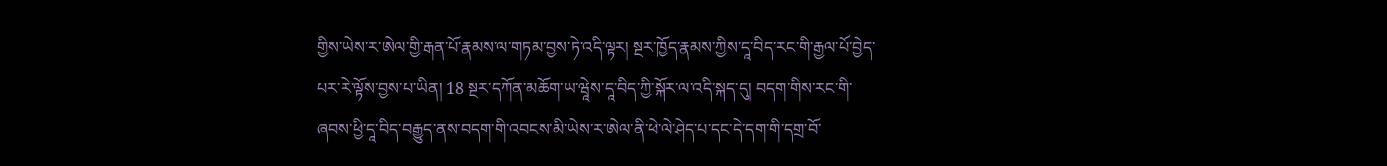གྱིས་ཡེས་ར་ཨེལ་གྱི་རྒན་པོ་རྣམས་ལ་གཏམ་བྱས་ཏེ་འདི་ལྟར། སྔར་ཁྱོད་རྣམས་ཀྱིས་དཱ་བིད་རང་གི་རྒྱལ་པོ་བྱེད་པར་རེ་ལྟོས་བྱས་པ་ཡིན། 18 སྔར་དཀོན་མཆོག་ཡ་ཝཱེས་དཱ་བིད་ཀྱི་སྐོར་ལ་འདི་སྐད་དུ། བདག་གིས་རང་གི་ཞབས་ཕྱི་དཱ་བིད་བརྒྱུད་ནས་བདག་གི་འབངས་མི་ཡེས་ར་ཨེལ་ནི་ཕེ་ལེ་ཤེད་པ་དང་དེ་དག་གི་དགྲ་བོ་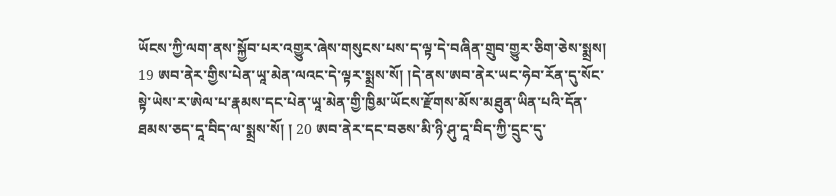ཡོངས་ཀྱི་ལག་ནས་སྐྱོབ་པར་འགྱུར་ཞེས་གསུངས་པས་ད་ལྟ་དེ་བཞིན་གྲུབ་གྱུར་ཅིག་ཅེས་སྨྲས། 19 ཨབ་ནེར་གྱིས་པེན་ཡཱ་མེན་ལའང་དེ་ལྟར་སྨྲས་སོ། །དེ་ནས་ཨབ་ནེར་ཡང་ཧེབ་རོན་དུ་སོང་སྟེ་ཡེས་ར་ཨེལ་པ་རྣམས་དང་པེན་ཡཱ་མེན་གྱི་ཁྱིམ་ཡོངས་རྫོགས་མོས་མཐུན་ཡིན་པའི་དོན་ཐམས་ཅད་དཱ་བིད་ལ་སྨྲས་སོ། ། 20 ཨབ་ནེར་དང་བཅས་མི་ཉི་ཤུ་དཱ་བིད་ཀྱི་དྲུང་དུ་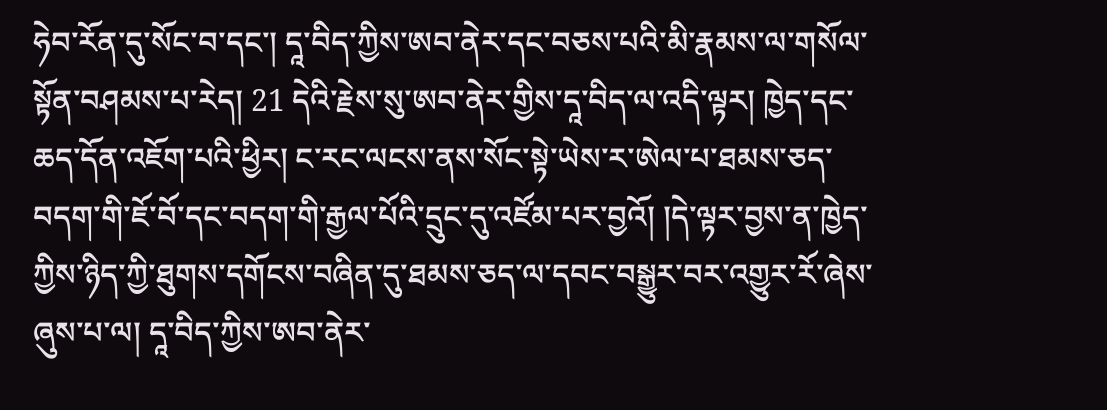ཧེབ་རོན་དུ་སོང་བ་དང་། དཱ་བིད་ཀྱིས་ཨབ་ནེར་དང་བཅས་པའི་མི་རྣམས་ལ་གསོལ་སྟོན་བཤམས་པ་རེད། 21 དེའི་རྗེས་སུ་ཨབ་ནེར་གྱིས་དཱ་བིད་ལ་འདི་ལྟར། ཁྱེད་དང་ཆད་དོན་འཇོག་པའི་ཕྱིར། ང་རང་ལངས་ནས་སོང་སྟེ་ཡེས་ར་ཨེལ་པ་ཐམས་ཅད་བདག་གི་ཇོ་བོ་དང་བདག་གི་རྒྱལ་པོའི་དྲུང་དུ་འཛོམ་པར་བྱའོ། །དེ་ལྟར་བྱས་ན་ཁྱེད་ཀྱིས་ཉིད་ཀྱི་ཐུགས་དགོངས་བཞིན་དུ་ཐམས་ཅད་ལ་དབང་བསྒྱུར་བར་འགྱུར་རོ་ཞེས་ཞུས་པ་ལ། དཱ་བིད་ཀྱིས་ཨབ་ནེར་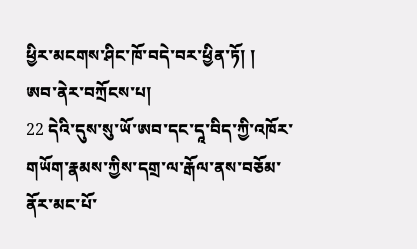ཕྱིར་མངགས་ཤིང་ཁོ་བདེ་བར་ཕྱིན་ཏོ། །
ཨབ་ནེར་བཀྲོངས་པ།
22 དེའི་དུས་སུ་ཡོ་ཨབ་དང་དཱ་བིད་ཀྱི་འཁོར་གཡོག་རྣམས་ཀྱིས་དགྲ་ལ་རྒོལ་ནས་བཅོམ་ནོར་མང་པོ་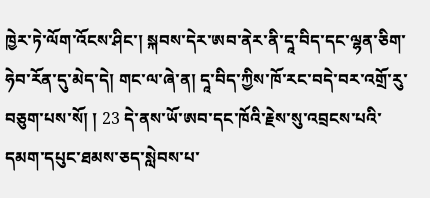ཁྱེར་ཏེ་ལོག་འོངས་ཤིང་། སྐབས་དེར་ཨབ་ནེར་ནི་དཱ་བིད་དང་ལྷན་ཅིག་ཧེབ་རོན་དུ་མེད་དེ། གང་ལ་ཞེ་ན། དཱ་བིད་ཀྱིས་ཁོ་རང་བདེ་བར་འགྲོ་རུ་བཅུག་པས་སོ། ། 23 དེ་ནས་ཡོ་ཨབ་དང་ཁོའི་རྗེས་སུ་འབྲངས་པའི་དམག་དཔུང་ཐམས་ཅད་སླེབས་པ་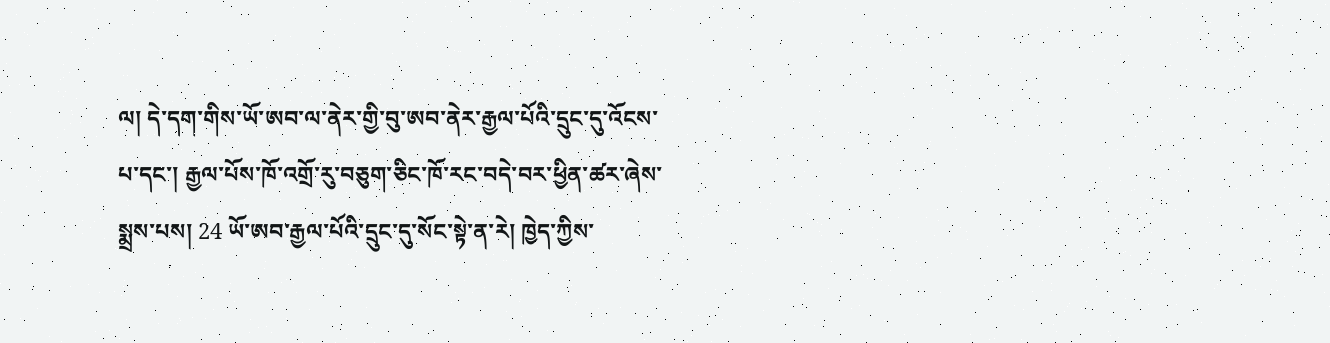ལ། དེ་དག་གིས་ཡོ་ཨབ་ལ་ནེར་གྱི་བུ་ཨབ་ནེར་རྒྱལ་པོའི་དྲུང་དུ་འོངས་པ་དང་། རྒྱལ་པོས་ཁོ་འགྲོ་རུ་བཅུག་ཅིང་ཁོ་རང་བདེ་བར་ཕྱིན་ཚར་ཞེས་སྨྲས་པས། 24 ཡོ་ཨབ་རྒྱལ་པོའི་དྲུང་དུ་སོང་སྟེ་ན་རེ། ཁྱེད་ཀྱིས་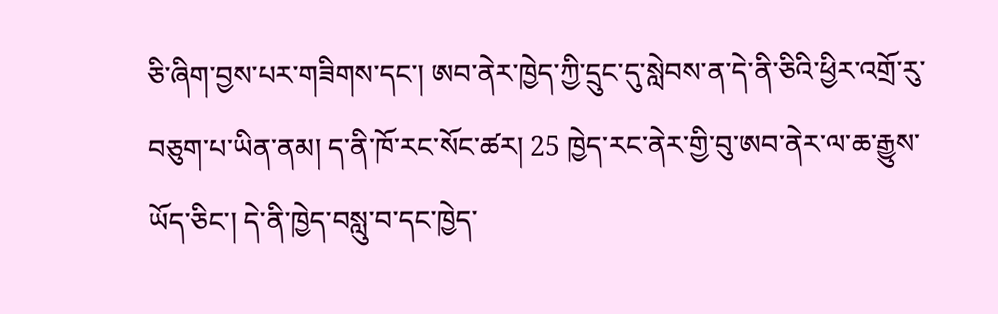ཅི་ཞིག་བྱས་པར་གཟིགས་དང་། ཨབ་ནེར་ཁྱེད་ཀྱི་དྲུང་དུ་སླེབས་ན་དེ་ནི་ཅིའི་ཕྱིར་འགྲོ་རུ་བཅུག་པ་ཡིན་ནམ། ད་ནི་ཁོ་རང་སོང་ཚར། 25 ཁྱེད་རང་ནེར་གྱི་བུ་ཨབ་ནེར་ལ་ཆ་རྒྱུས་ཡོད་ཅིང་། དེ་ནི་ཁྱེད་བསླུ་བ་དང་ཁྱེད་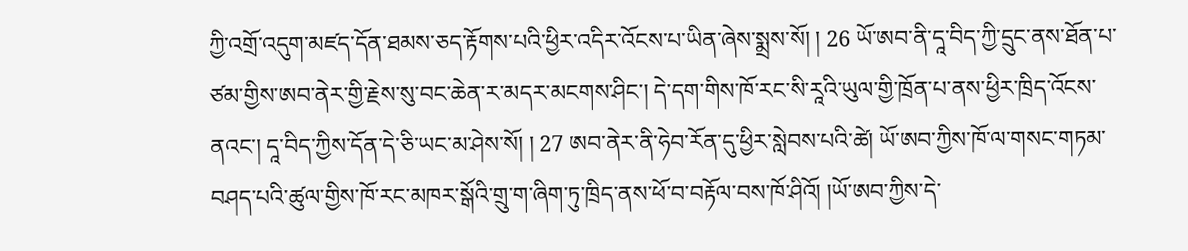ཀྱི་འགྲོ་འདུག་མཛད་དོན་ཐམས་ཅད་རྟོགས་པའི་ཕྱིར་འདིར་འོངས་པ་ཡིན་ཞེས་སྨྲས་སོ། ། 26 ཡོ་ཨབ་ནི་དཱ་བིད་ཀྱི་དྲུང་ནས་ཐོན་པ་ཙམ་གྱིས་ཨབ་ནེར་གྱི་རྗེས་སུ་བང་ཆེན་ར་མདར་མངགས་ཤིང་། དེ་དག་གིས་ཁོ་རང་སི་རཱའི་ཡུལ་གྱི་ཁྲོན་པ་ནས་ཕྱིར་ཁྲིད་འོངས་ནའང་། དཱ་བིད་ཀྱིས་དོན་དེ་ཅི་ཡང་མ་ཤེས་སོ། ། 27 ཨབ་ནེར་ནི་ཧེབ་རོན་དུ་ཕྱིར་སླེབས་པའི་ཚེ། ཡོ་ཨབ་ཀྱིས་ཁོ་ལ་གསང་གཏམ་བཤད་པའི་ཚུལ་གྱིས་ཁོ་རང་མཁར་སྒོའི་གྲུ་ག་ཞིག་ཏུ་ཁྲིད་ནས་ཕོ་བ་བརྟོལ་བས་ཁོ་ཤིའོ། །ཡོ་ཨབ་ཀྱིས་དེ་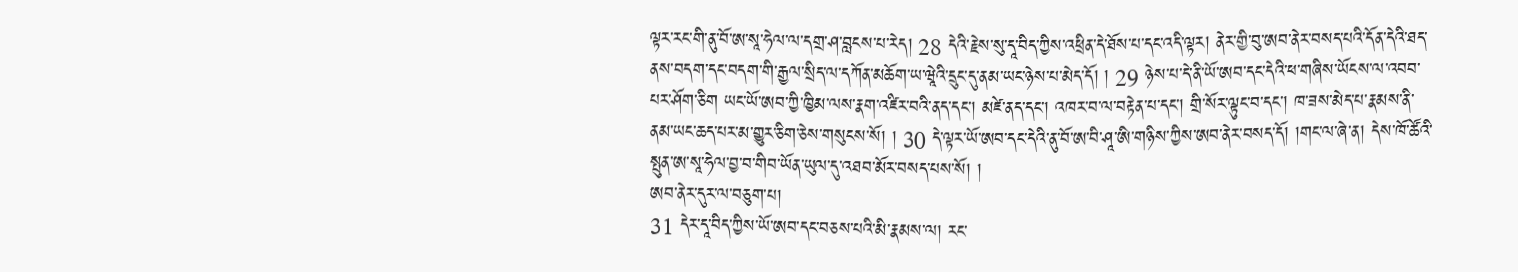ལྟར་རང་གི་ནུ་བོ་ཨ་སཱ་ཧེལ་ལ་དགྲ་ཤ་བླངས་པ་རེད། 28 དེའི་རྗེས་སུ་དཱ་བིད་ཀྱིས་འཕྲིན་དེ་ཐོས་པ་དང་འདི་ལྟར། ནེར་གྱི་བུ་ཨབ་ནེར་བསད་པའི་དོན་དེའི་ཐད་ནས་བདག་དང་བདག་གི་རྒྱལ་སྲིད་ལ་དཀོན་མཆོག་ཡ་ཝཱེའི་དྲུང་དུ་ནམ་ཡང་ཉེས་པ་མེད་དོ། ། 29 ཉེས་པ་དེ་ནི་ཡོ་ཨབ་དང་དེའི་ཕ་གཞིས་ཡོངས་ལ་འབབ་པར་ཤོག་ཅིག ཡང་ཡོ་ཨབ་ཀྱི་ཁྱིམ་ལས་རྣག་འཛིར་བའི་ནད་དང་། མཛེ་ནད་དང་། འཁར་བ་ལ་བརྟེན་པ་དང་། གྲི་སོར་ལྟུང་བ་དང་། ཁ་ཟས་མེད་པ་རྣམས་ནི་ནམ་ཡང་ཆད་པར་མ་གྱུར་ཅིག་ཅེས་གསུངས་སོ། ། 30 དེ་ལྟར་ཡོ་ཨབ་དང་དེའི་ནུ་བོ་ཨ་བི་ཤཱ་ཨི་གཉིས་ཀྱིས་ཨབ་ནེར་བསད་དོ། །གང་ལ་ཞེ་ན། དེས་ཁོ་ཚོའི་སྤུན་ཨ་སཱ་ཧེལ་བྱ་བ་གིབ་ཡོན་ཡུལ་དུ་འཐབ་མོར་བསད་པས་སོ། །
ཨབ་ནེར་དུར་ལ་བཅུག་པ།
31 དེར་དཱ་བིད་ཀྱིས་ཡོ་ཨབ་དང་བཅས་པའི་མི་རྣམས་ལ། རང་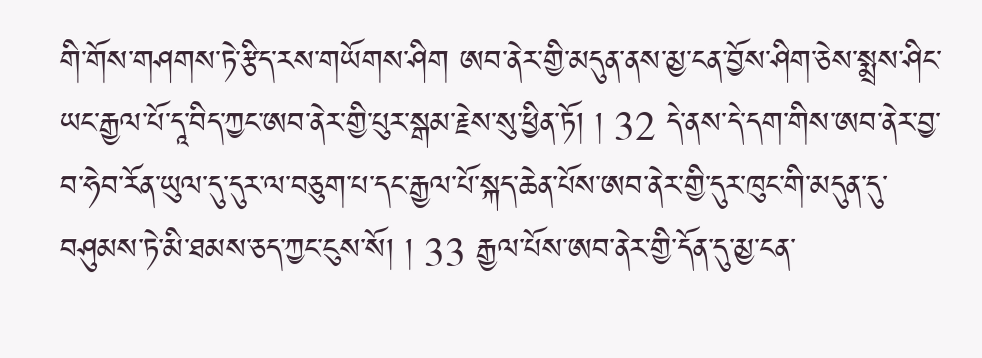གི་གོས་གཤགས་ཏེ་རྩིད་རས་གཡོགས་ཤིག ཨབ་ནེར་གྱི་མདུན་ནས་མྱ་ངན་བྱོས་ཤིག་ཅེས་སྨྲས་ཤིང་ཡང་རྒྱལ་པོ་དཱ་བིད་ཀྱང་ཨབ་ནེར་གྱི་པུར་སྒམ་རྗེས་སུ་ཕྱིན་ཏོ། ། 32 དེ་ནས་དེ་དག་གིས་ཨབ་ནེར་བྱ་བ་ཧེབ་རོན་ཡུལ་དུ་དུར་ལ་བཅུག་པ་དང་རྒྱལ་པོ་སྐད་ཆེན་པོས་ཨབ་ནེར་གྱི་དུར་ཁུང་གི་མདུན་དུ་བཤུམས་ཏེ་མི་ཐམས་ཅད་ཀྱང་ངུས་སོ། ། 33 རྒྱལ་པོས་ཨབ་ནེར་གྱི་དོན་དུ་མྱ་ངན་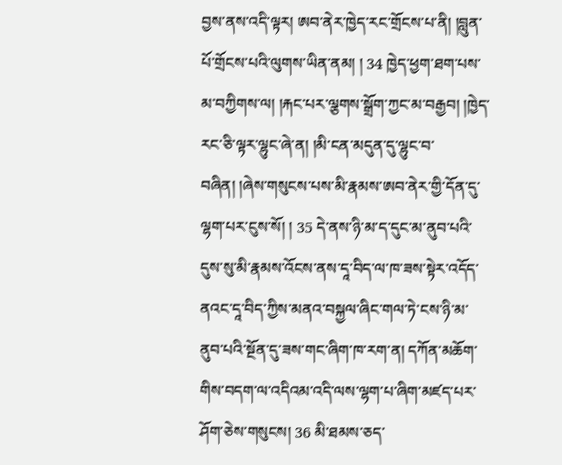བྱས་ནས་འདི་ལྟར། ཨབ་ནེར་ཁྱེད་རང་གྲོངས་པ་ནི། །བླུན་པོ་གྲོངས་པའི་ལུགས་ཡིན་ནམ། ། 34 ཁྱེད་ཕྱག་ཐག་པས་མ་བཀྱིགས་ལ། །རྐང་པར་ལྕགས་སྒྲོག་ཀྱང་མ་བརྒྱབ། །ཁྱེད་རང་ཅི་ལྟར་ལྷུང་ཞེ་ན། །མི་ངན་མདུན་དུ་ལྷུང་བ་བཞིན། །ཞེས་གསུངས་པས་མི་རྣམས་ཨབ་ནེར་གྱི་དོན་དུ་ལྷག་པར་ངུས་སོ། ། 35 དེ་ནས་ཉི་མ་ད་དུང་མ་ནུབ་པའི་དུས་སུ་མི་རྣམས་འོངས་ནས་དཱ་བིད་ལ་ཁ་ཟས་སྟེར་འདོད་ནའང་དཱ་བིད་ཀྱིས་མནའ་བསྐྱལ་ཞིང་གལ་ཏེ་ངས་ཉི་མ་ནུབ་པའི་སྔོན་དུ་ཟས་གང་ཞིག་ཁ་རག་ན། དཀོན་མཆོག་གིས་བདག་ལ་འདིའམ་འདི་ལས་ལྷག་པ་ཞིག་མཛད་པར་ཤོག་ཅེས་གསུངས། 36 མི་ཐམས་ཅད་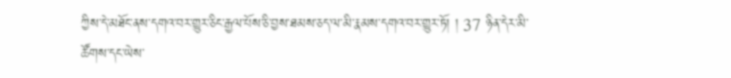ཀྱིས་དེ་མཐོང་ནས་དགའ་བར་གྱུར་ཅིང་རྒྱལ་པོས་ཅི་བྱས་ཐམས་ཅད་ལ་མི་རྣམས་དགའ་བར་གྱུར་ཏོ། ། 37 ཉིན་དེར་མི་ཚོགས་དང་ཡེས་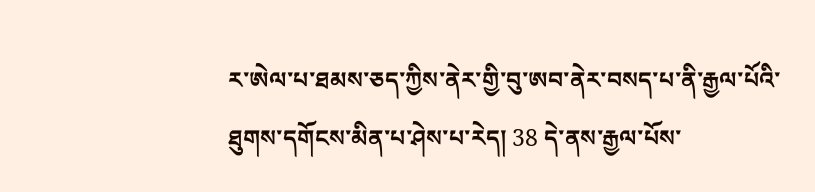ར་ཨེལ་པ་ཐམས་ཅད་ཀྱིས་ནེར་གྱི་བུ་ཨབ་ནེར་བསད་པ་ནི་རྒྱལ་པོའི་ཐུགས་དགོངས་མིན་པ་ཤེས་པ་རེད། 38 དེ་ནས་རྒྱལ་པོས་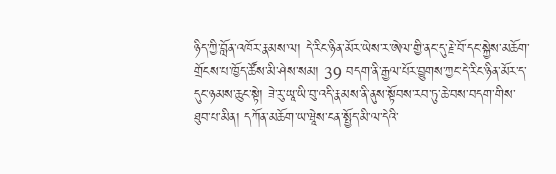ཉིད་ཀྱི་བློན་འཁོར་རྣམས་ལ། དེ་རིང་ཉིན་མོར་ཡེས་ར་ཨེལ་གྱི་ནང་དུ་རྗེ་བོ་དང་སྐྱེས་མཆོག་གྲོངས་པ་ཁྱོད་ཚོས་མི་ཤེས་སམ། 39 བདག་ནི་རྒྱལ་པོར་བྱུགས་ཀྱང་དེ་རིང་ཉིན་མོར་ད་དུང་ཉམས་ཆུང་སྟེ། ཟེ་རུ་ཡཱ་ཡི་བུ་འདི་རྣམས་ནི་ནུས་སྟོབས་རབ་ཏུ་ཆེ་བས་བདག་གིས་ཐུབ་པ་མིན། དཀོན་མཆོག་ཡ་ཝཱེས་ངན་སྤྱོད་མི་ལ་དེའི་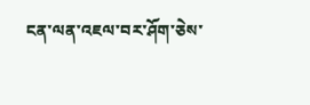ངན་ལན་འཇལ་བར་ཤོག་ཅེས་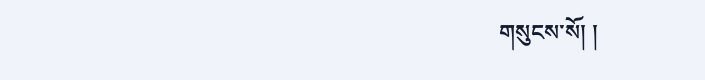གསུངས་སོ། །